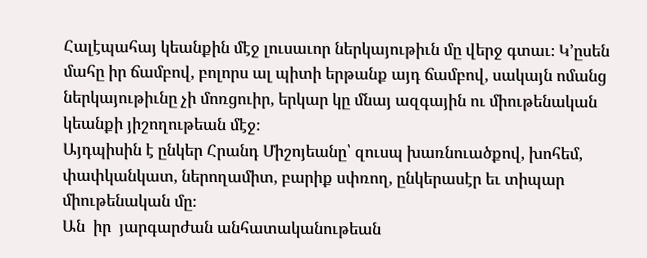Հալէպահայ կեանքին մէջ լուսաւոր ներկայութիւն մը վերջ գտաւ։ Կ’ըսեն մահը իր ճամբով, բոլորս ալ պիտի երթանք այդ ճամբով, սակայն ոմանց ներկայութիւնը չի մոռցուիր, երկար կը մնայ ազգային ու միութենական կեանքի յիշողութեան մէջ։
Այդպիսին է ընկեր Հրանդ Միշոյեանը՝ զուսպ խառնուածքով, խոհեմ, փափկանկատ, ներողամիտ, բարիք սփռող, ընկերասէր եւ տիպար միութենական մը։
Ան  իր  յարգարժան անհատականութեան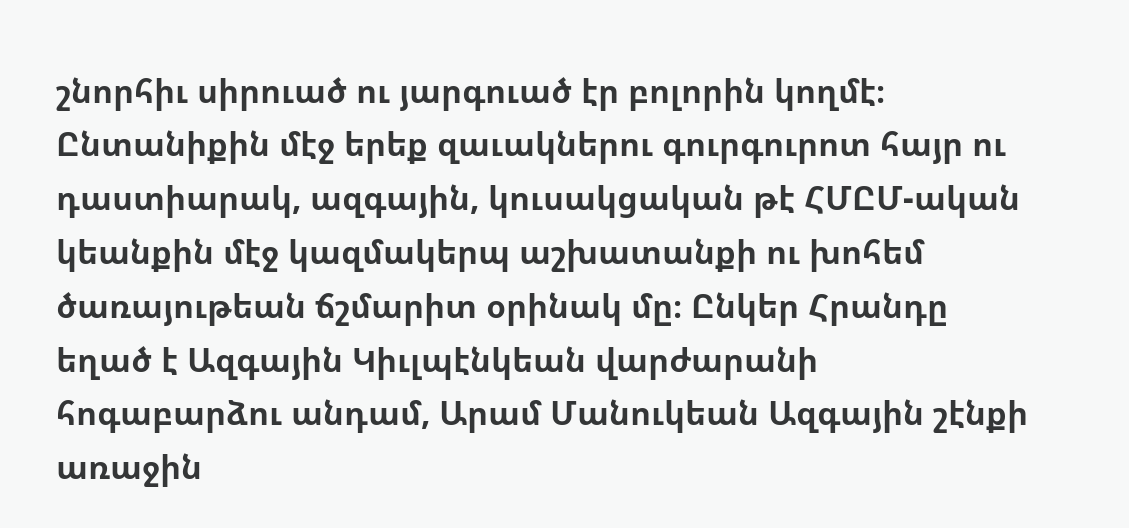շնորհիւ սիրուած ու յարգուած էր բոլորին կողմէ։ Ընտանիքին մէջ երեք զաւակներու գուրգուրոտ հայր ու դաստիարակ, ազգային, կուսակցական թէ ՀՄԸՄ-ական կեանքին մէջ կազմակերպ աշխատանքի ու խոհեմ ծառայութեան ճշմարիտ օրինակ մը։ Ընկեր Հրանդը եղած է Ազգային Կիւլպէնկեան վարժարանի հոգաբարձու անդամ, Արամ Մանուկեան Ազգային շէնքի առաջին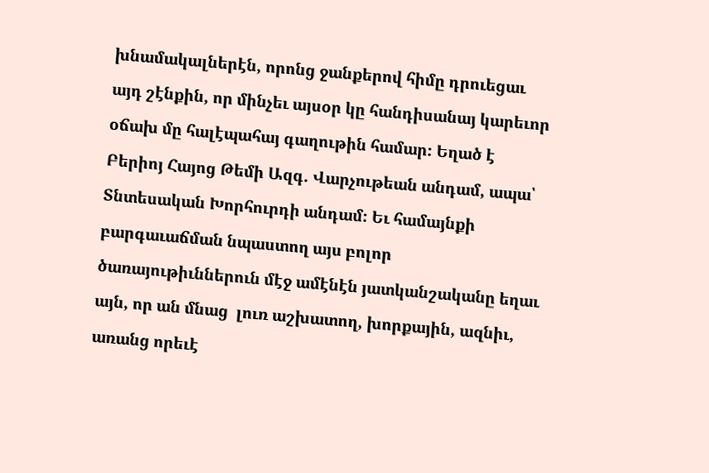խնամակալներէն, որոնց ջանքերով հիմը դրուեցաւ այդ շէնքին, որ մինչեւ այսօր կը հանդիսանայ կարեւոր օճախ մը հալէպահայ գաղութին համար։ Եղած է Բերիոյ Հայոց Թեմի Ազգ. Վարչութեան անդամ, ապա՝ Տնտեսական Խորհուրդի անդամ։ Եւ համայնքի բարգաւաճման նպաստող այս բոլոր ծառայութիւններուն մէջ ամէնէն յատկանշականը եղաւ այն, որ ան մնաց  լուռ աշխատող, խորքային, ազնիւ, առանց որեւէ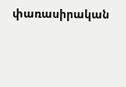փառասիրական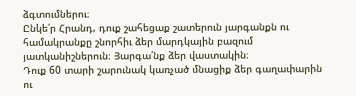ձգտումներու։
Ընկե՛ր Հրանդ, դուք շահեցաք շատերուն յարգանքն ու համակրանքը շնորհիւ ձեր մարդկային բազում յատկանիշներուն։ Յարգա՛նք ձեր վաստակին։
Դուք 60 տարի շարունակ կառչած մնացիք ձեր գաղափարին ու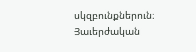սկզբունքներուն։
Յաւերժական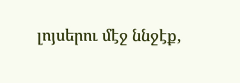լոյսերու մէջ ննջէք,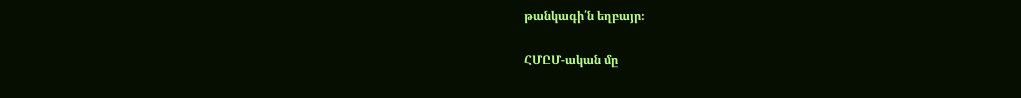թանկագի՛ն եղբայր։

ՀՄԸՄ-ական մը